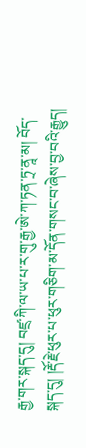རྒྱ་གར་སྐད་དུ། བཛྲ་ཀི་ལ་ཡ་པ་ར་གུ་རྒྱ་ཨེ་ཀ་ཏན་ཏྲ་ནཱ་མ། བོད་སྐད་དུ། །རྡོ་རྗེ་ཕུར་པ་ཕུར་གཅིག་མ་དོན་གསང་བ་ཞེས་བྱ་བའི་རྒྱུད།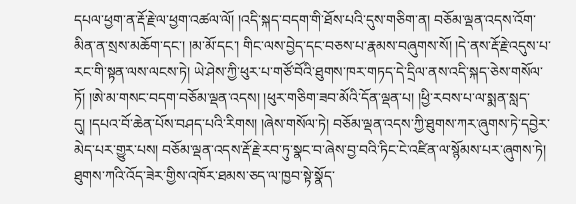དཔལ་ཕྱག་ན་རྡོ་རྗེ་ལ་ཕྱག་འཚལ་ལོ། །འདི་སྐད་བདག་གི་ཐོས་པའི་དུས་གཅིག་ན། བཅོམ་ལྡན་འདས་འོག་མིན་ན་སྲས་མཆོག་དང་། །མ་མོ་དང་། གིང་ལས་བྱེད་དང་བཅས་པ་རྣམས་བཞུགས་སོ། །དེ་ནས་རྡོ་རྗེ་འདུས་པ་རང་གི་སྟན་ལས་ལངས་ཏེ། ཡེ་ཤེས་ཀྱི་ཕུར་པ་གཙོ་བོའི་ཐུགས་ཁར་གཏད་དེ་དྲིལ་ནས་འདི་སྐད་ཅེས་གསོལ་ཏོ། །ཨེ་མ་གསང་བདག་བཅོམ་ལྡན་འདས། །ཕུར་གཅིག་ཟབ་མོའི་དོན་ལྡན་པ། །ཕྱི་རབས་པ་ལ་སྨན་སླད་དུ། །དཔའ་བོ་ཆེན་པོས་བཤད་པའི་རིགས། །ཞེས་གསོལ་ཏེ། བཅོམ་ལྡན་འདས་ཀྱི་ཐུགས་ཀར་ཞུགས་ཏེ་དབྱེར་མེད་པར་གྱུར་པས། བཅོམ་ལྡན་འདས་རྡོ་རྗེ་རབ་ཏུ་སྣང་བ་ཞེས་བྱ་བའི་ཏིང་ངེ་འཛིན་ལ་སྙོམས་པར་ཞུགས་ཏེ། ཐུགས་ཀའི་འོད་ཟེར་གྱིས་འཁོར་ཐམས་ཅད་ལ་ཁྱབ་སྟེ་སྣོད་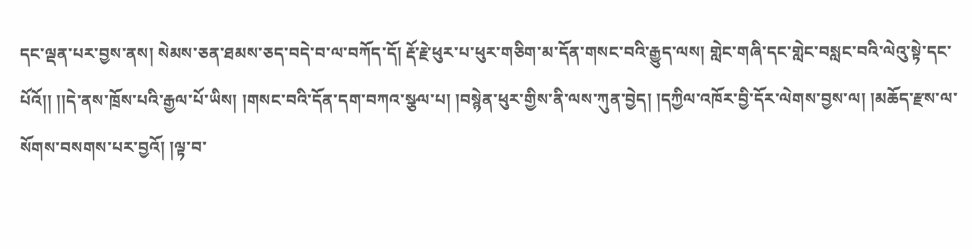དང་ལྡན་པར་བྱས་ནས། སེམས་ཅན་ཐམས་ཅད་བདེ་བ་ལ་བཀོད་དོ། རྡོ་རྗེ་ཕུར་པ་ཕུར་གཅིག་མ་དོན་གསང་བའི་རྒྱུད་ལས། གླེང་གཞི་དང་གླེང་བསླང་བའི་ལེའུ་སྟེ་དང་པོའོ།། །།དེ་ནས་ཁྲོས་པའི་རྒྱལ་པོ་ཡིས། །གསང་བའི་དོན་དག་བཀའ་སྩལ་པ། །བསྙེན་ཕུར་གྱིས་ནི་ལས་ཀུན་བྱེད། །དཀྱིལ་འཁོར་བྱི་དོར་ལེགས་བྱས་ལ། །མཆོད་རྫས་ལ་སོགས་བསགས་པར་བྱའོ། །ལྟ་བ་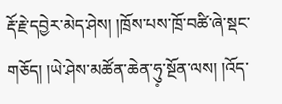རྡོ་རྗེ་དབྱེར་མེད་ཤེས། །ཁྲོས་པས་ཁྲོ་བཚི་ཞེ་སྡང་གཅོད། །ཡེ་ཤེས་མཚོན་ཆེན་ཧུ༷་སྔོན་ལས། །འོད་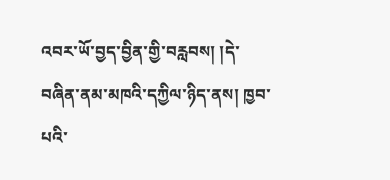འབར་ཡོ་བྱད་བྱིན་གྱི་བརླབས། །དེ་བཞིན་ནམ་མཁའི་དཀྱིལ་ཉིད་ནས། ཁྱབ་པའི་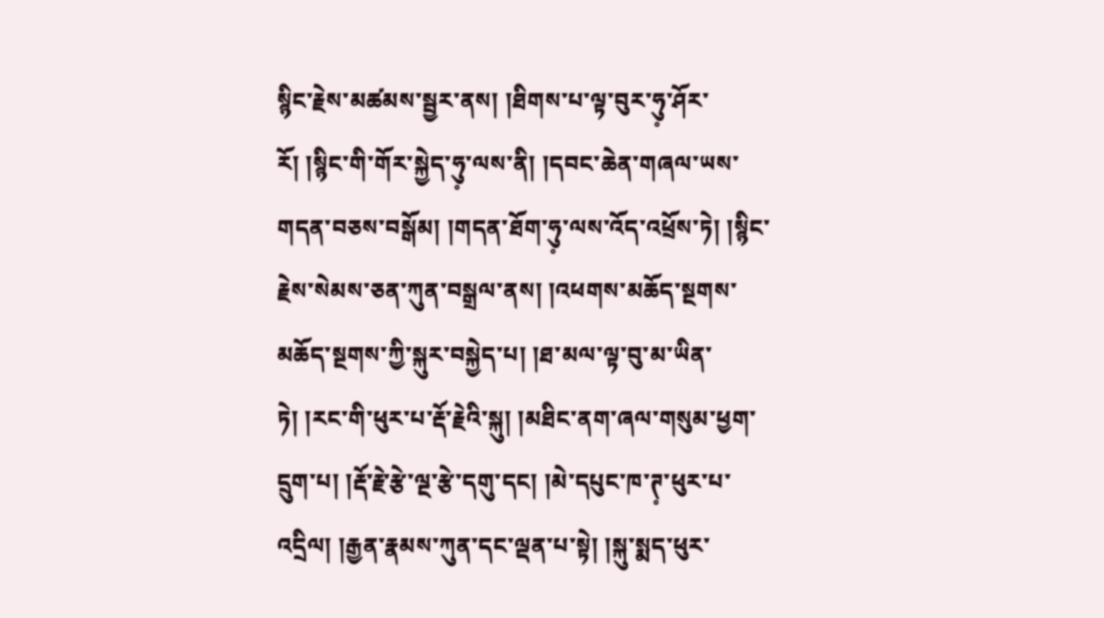སྙིང་རྗེས་མཚམས་སྦྱར་ནས། །ཐིགས་པ་ལྟ་བུར་ཧུ༷་ཤོར་རོ། །སྙིང་གི་གོར་སྐྱེད་ཧུ༷་ལས་ནི། །དབང་ཆེན་གཞལ་ཡས་གདན་བཅས་བསྒོམ། །གདན་ཐོག་ཧུ༷་ལས་འོད་འཕྲོས་ཏེ། །སྙིང་རྗེས་སེམས་ཅན་ཀུན་བསྒྲལ་ནས། །འཕགས་མཆོད་སྔགས་མཆོད་སྔགས་ཀྱི་སྐུར་བསྐྱེད་པ། །ཐ་མལ་ལྟ་བུ་མ་ཡིན་ཏེ། །རང་གི་ཕུར་པ་རྡོ་རྗེའི་སྐུ། །མཐིང་ནག་ཞལ་གསུམ་ཕྱག་དྲུག་པ། །རྡོ་རྗེ་རྩེ་ལྔ་རྩེ་དགུ་དང། །མེ་དཔུང་ཁ་ཊ༷་ཕུར་པ་འདྲིལ། །རྒྱན་རྣམས་ཀུན་དང་ལྡན་པ་སྟེ། །སྐུ་སྨད་ཕུར་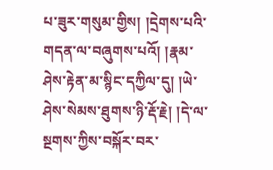པ་ཟུར་གསུམ་གྱིས། །དྲེགས་པའི་གདན་ལ་བཞུགས་པའོ། །རྣམ་ཤེས་རྟེན་མ་སྙིང་དཀྱིལ་དུ། །ཡེ་ཤེས་སེམས་ཐུགས་ཉི་རྡོ་རྗེ། །དེ་ལ་སྔགས་ཀྱིས་བསྐོར་བར་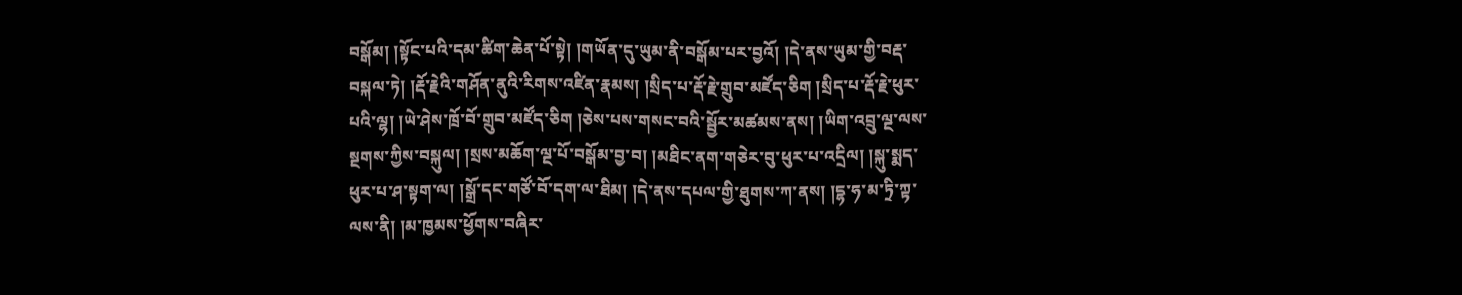བསྒོམ། །སྟོང་པའི་དམ་ཚིག་ཆེན་པོ་སྟེ། །གཡོན་དུ་ཡུམ་ནི་བསྒོམ་པར་བྱའོ། །དེ་ནས་ཡུམ་གྱི་བརྡ་བསྐལ་ཏེ། །རྡོ་རྗེའི་གཤོན་ནུའི་རིགས་འཛིན་རྣམས། །སྲིད་པ་རྡོ་རྗེ་གྲུབ་མཛོད་ཅིག །སྲིད་པ་རྡོ་རྗེ་ཕུར་པའི་ལྷ། །ཡེ་ཤེས་ཁྲོ་བོ་གྲུབ་མཛོད་ཅིག །ཅེས་པས་གསང་བའི་སྦྱོར་མཚམས་ནས། །ཡིག་འབྲུ་ལྔ་ལས་སྔགས་ཀྱིས་བསྐུལ། །སྲས་མཆོག་ལྔ་པོ་བསྒོམ་བྱ་བ། །མཐིང་ནག་གཅེར་བུ་ཕུར་པ་འདྲིལ། །སྐུ་སྨད་ཕུར་པ་ཤ་སྟག་ལ། །སྒྲོ་དང་གཙོ་བོ་དག་ལ་ཐིམ། །དེ་ནས་དཔལ་གྱི་ཐུགས་ཀ་ནས། །དྷ་ཧ་མ་ཏྲི་ཀྟ་ལས་ནི། །མ་ཁྱམས་ཕྱོགས་བཞིར་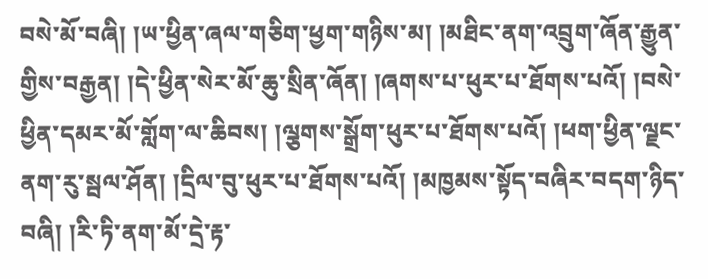བསེ་མོ་བཞི། །ཡ་ཕྱིན་ཞལ་གཅིག་ཕྱག་གཉིས་མ། །མཐིང་ནག་འབྲུག་ཞོན་རྒྱུན་གྱིས་བརྒྱན། །དེ་ཕྱིན་སེར་མོ་ཆུ་སྲིན་ཞོན། །ཞགས་པ་ཕུར་པ་ཐོགས་པའོ། །བསེ་ཕྱིན་དམར་མོ་གློག་ལ་ཆིབས། །ལྕགས་སྒྲོག་ཕུར་པ་ཐོགས་པའོ། །ཕག་ཕྱིན་ལྗང་ནག་རུ་སྦལ་ཤོན། །དྲིལ་བུ་ཕུར་པ་ཐོགས་པའོ། །མཁྱམས་སྟོད་བཞིར་བདག་ཉིད་བཞི། །རི་ཏི་ནག་མོ་དྲེ་རྟ་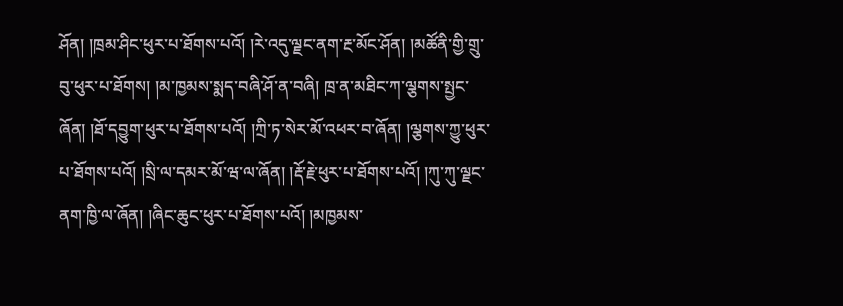ཤོན། །ཁྲམ་ཤིང་ཕུར་པ་ཐོགས་པའོ། །རེ་འདུ་ལྗང་ནག་རྔ་མོང་ཤོན། །མཚོནི་གྱི་གྲུ་བུ་ཕུར་པ་ཐོགས། །མ་ཁྱམས་སྨད་བཞི་ཤོ་ན་བཞི། ཁྲ་ན་མཐིང་ཀ་ལྕགས་སྤྱང་ཞོན། །ཐོ་དབྱུག་ཕུར་པ་ཐོགས་པའོ། །ཀྲི་ཏ་སེར་མོ་འཕར་བ་ཞོན། །ལྕགས་ཀྱུ་ཕུར་པ་ཐོགས་པའོ། །སྲི་ལ་དམར་མོ་ཝ་ལ་ཞོན། །རྡོ་རྗེ་ཕུར་པ་ཐོགས་པའོ། །ཀུ་ཀུ་ལྗང་ནག་ཁྱི་ལ་ཞོན། །ཞིང་ཆུང་ཕུར་པ་ཐོགས་པའོ། །མཁྱམས་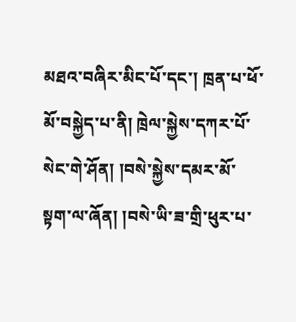མཐའ་བཞིར་མིང་པོ་དང་། ཁྲན་པ་ཕོ་མོ་བསྐྱེད་པ་ནི། ཁྲེལ་སྐྱེས་དཀར་པོ་སེང་གེ་ཤོན། །བསེ་སྐྱེས་དམར་མོ་སྟག་ལ་ཞོན། །བསེ་ཡི་ཟ་གྲི་ཕུར་པ་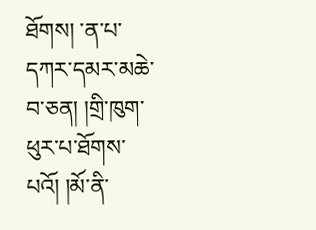ཐོགས། ་ན་པ་དཀར་དམར་མཆེ་བ་ཅན། །གྲི་ཁུག་ཕུར་པ་ཐོགས་པའོ། །མོ་ནི་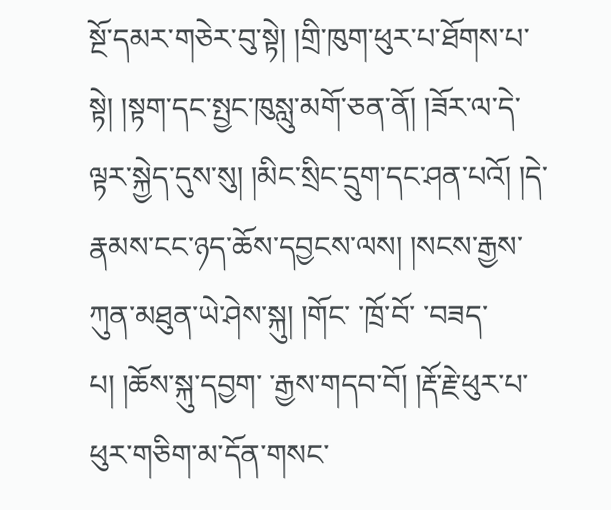སྔོ་དམར་གཅེར་བུ་སྟེ། །གྲི་ཁུག་ཕུར་པ་ཐོགས་པ་སྟེ། །སྟག་དང་སྤྱང་ཁུསླུ་མགོ་ཅན་ནོ། །ཟོར་ལ་དེ་ལྟར་སྐྱེད་དུས་སུ། །མིང་སྲིང་དྲུག་དང་ཤན་པའོ། །དེ་རྣམས་ངང་ཉད་ཆོས་དབྱངས་ལས། །སངས་རྒྱས་ཀུན་མཐུན་ཡེ་ཤེས་སྐུ། །གོང་ ་ཁྲོ་བོ་ ་བཟད་པ། །ཆོས་སྐུ་དབྱག་ ་རྒྱས་གདབ་བོ། །རྡོ་རྗེ་ཕུར་པ་ཕུར་གཅིག་མ་དོན་གསང་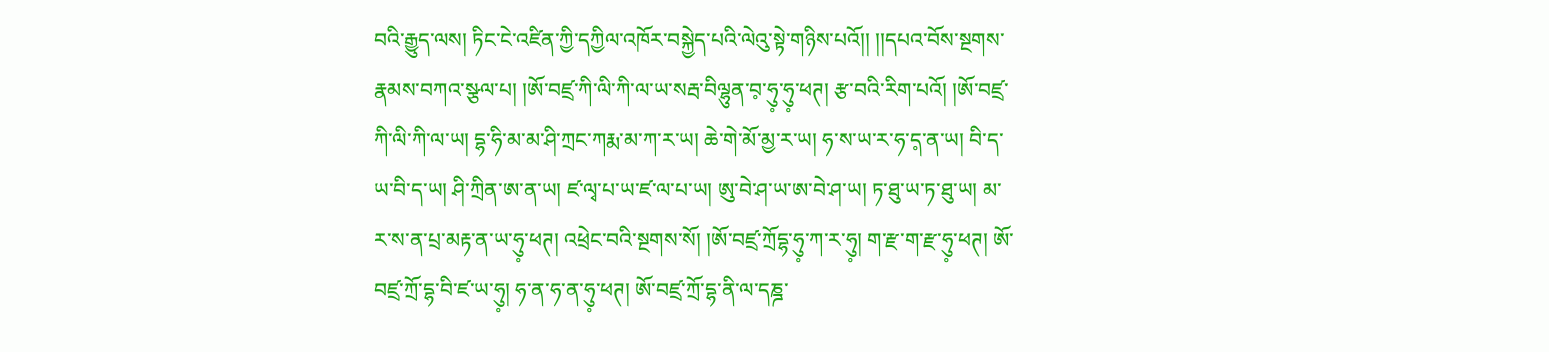བའི་རྒྱུད་ལས། ཏིང་ངེ་འཛིན་ཀྱི་དཀྱིལ་འཁོར་བསྐྱེད་པའི་ལེའུ་སྟེ་གཉིས་པའོ།། །།དཔའ་བོས་སྔགས་རྣམས་བཀའ་སྩལ་པ། །ཨོ་བཛྲ་ཀི་ལི་ཀི་ལ་ཡ་སརྦ་བིལྷུན་བ༷་ཧུ༷་ཧུ༷་ཕཊ། རྩ་བའི་རིག་པའོ། །ཨོ་བཛྲ་ཀི་ལི་ཀི་ལ་ཡ། དྷ་ཧི་མ་མ་ཤི་ཀྲང་ཀརྨ་མ་ཀ་ར་ཡ། ཆེ་གེ་མོ་མྱ་ར་ཡ། ཧ་ས་ཡ་ར་ཧ་ད༷་ན་ཡ། བི་ད་ཡ་བི་ད་ཡ། ཤི་ཀྲིན་ཨ་ན་ཡ། ཛ་ལྭ་པ་ཡ་ཛ་ལ་པ་ཡ། ཨུ་བེ་ཤ་ཡ་ཨ་བེ་ཤ་ཡ། ཏ་ཐུ་ཡ་ཏ་ཐུ་ཡ། མ་ར་ས་ན་པྲ་མརྟ་ན་ཡ་ཧུ༷་ཕཊ། འཕྲེང་བའི་སྔགས་སོ། །ཨོ་བཛྲ་ཀྲོདྷ་ཧུ༷་ཀ་ར་ཧུ༷། ག་རྫ་ག་རྫ་ཧུ༷་ཕཊ། ཨོ་བཛྲ་ཀྲོ་དྷ་བི་ཛ་ཡ་ཧུ༷། ཧ་ན་ཧ་ན་ཧུ༷་ཕཊ། ཨོ་བཛྲ་ཀྲོ་དྷ་ནི་ལ་དཎྜ་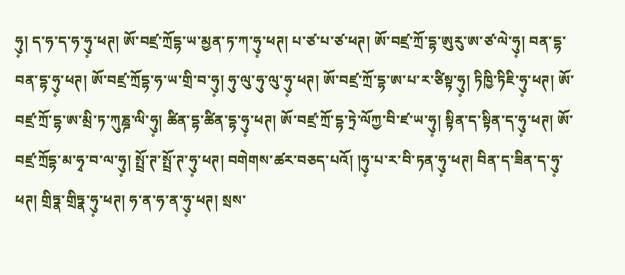ཧུ༷། ད་ཧ་ད་ཧ་ཧུ༷་ཕཊ། ཨོ་བཛྲ་ཀྲོདྷ་ཡ་མྱན་ཏ་ཀ་ཧུ༷་ཕཊ། པ་ཙ་པ་ཙ་ཕཊ། ཨོ་བཛྲ་ཀྲོ་དྷ་ཨུརུ་ཨ་ཙ་ལེ་ཧུ༷། བན་དྷ་བན་དྷ་ཧུ༷་ཕཊ། ཨོ་བཛྲ་ཀྲོདྷ་ཧ་ཡ་གྲི་བ་ཧུ༷། ཧུ་ལུ་ཧུ་ལུ་ཧུ༷་ཕཊ། ཨོ་བཛྲ་ཀྲོ་དྷ་ཨ་པ་ར་ཙིསྟ་ཧུ༷། ཏིཁྱི་ཏིཇི་ཧུ༷་ཕཊ། ཨོ་བཛྲ་ཀྲོ་དྷ་ཨ་མྲི་ཏ་ཀུཎྜ་ལི་ཧུ༷། ཚིན་དྷ་ཚིན་དྷ་ཧུ༷་ཕཊ། ཨོ་བཛྲ་ཀྲོ་དྷ་ཏྲེ་ལོཀྱ་བི་ཛ་ཡ་ཧུ༷། སྟིན་ད་སྟིན་ད་ཧུ༷་ཕཊ། ཨོ་བཛྲ་ཀྲོདྷ་མ་ཧྭ་བ་ལ་ཧུ༷། སྤྲོ་ཊ་སྤྲོ་ཊ་ཧུ༷་ཕཊ། བགེགས་ཚར་བཅད་པའོ། །ཧུ༷་པ་ར་བི་ཏན་ཧུ༷་ཕཊ། བིན་ད་ཟིན་ད་ཧུ༷་ཕཊ། གྲིཏྣ་གྲིཏྣ་ཧུ༷་ཕཊ། ཧ་ན་ཧ་ན་ཧུ༷་ཕཊ། སྲས་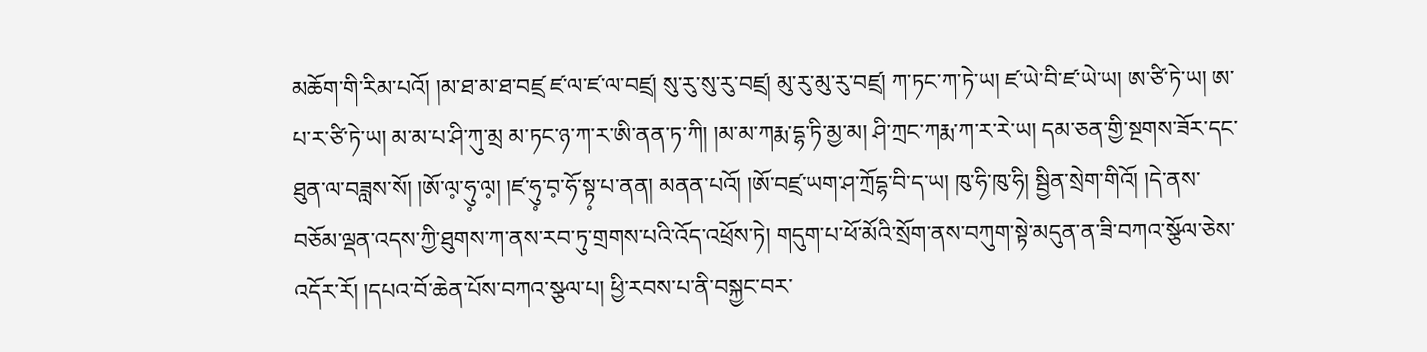མཆོག་གི་རིམ་པའོ། །མ་ཐ་མ་ཐ་བཛྲ ཛ་ལ་ཛ་ལ་བཛྲ། སུ་རུ་སུ་རུ་བཛྲ། མུ་རུ་མུ་རུ་བཛྲ། ཀ་ཏང་ཀ་ཏེ་ཡ། ཛ་ཡེ་བི་ཛ་ཡེ་ཡ། ཨ་ཙི་ཏེ་ཡ། ཨ་པ་ར་ཙི་ཏེ་ཡ། མ་མ་པ་ཤི་ཀུ་མྲ མ་ཏང་ཉ་ཀ་ར་ཨི་ནན་ཏ་ཀི། །མ་མ་ཀརྨ་དྷ་ཏི་མྱ་མ། ཤི་ཀྲང་ཀརྨ་ཀ་ར་རེ་ཡ། དམ་ཅན་གྱི་སྔགས་ཟོར་དང་ཐུན་ལ་བཟླས་སོ། །ཨོ་ལ༷་ཧུ༷་ལ༷། །ཛ་ཧུ༷་བ༷་ཧོ་སྟ༷་པ་ནན། མནན་པའོ། །ཨོ་བཛྲ་ཡག་ཤ་ཀྲོདྷ་བི་ད་ཡ། ཁུ་ཧི་ཁུ་ཧི། སྦྱིན་སྲེག་གིའོ། །དེ་ནས་བཅོམ་ལྡན་འདས་ཀྱི་ཐུགས་ཀ་ནས་རབ་ཏུ་གྲགས་པའི་འོད་འཕྲོས་ཏེ། གདུག་པ་ཕོ་མོའི་སྲོག་ནས་བཀུག་སྟེ་མདུན་ན་ཟི་བཀའ་སྩོལ་ཅེས་འདོར་རོ། །དཔའ་བོ་ཆེན་པོས་བཀའ་སྩལ་པ། ཕྱི་རབས་པ་ནི་བསྐྱང་བར་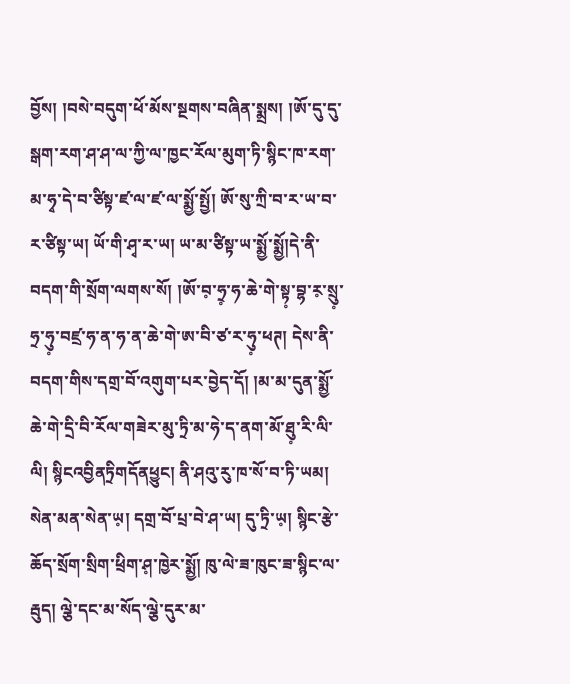བྱོས། །བསེ་བདུག་ཕོ་མོས་སྔགས་བཞིན་སྨྲས། །ཨོ་དུ་དུ་སྒག་རག་ཤ་ཤ་ལ་ཀྱི་ལ་ཁྱང་རོལ་མུག་ཏི་སྙིང་ཁ་རག་མ་ཧྭ་དེ་བ་ཙིསྟ་ཛ་ལ་ཛ་ལ་སྨྱོ་སྤྱོ། ཨོ་སུ་ཀྲི་བ་ར་ཡ་བ་ར་ཙིསྟ་ཡ། ཡོ་གི་ཤྭ་ར་ཡ། ཡ་མ་ཙིསྟ་ཡ་སྨྱོ་སྨྱོ།དེ་ནི་བདག་གི་སྲོག་ལགས་སོ། །ཨོ་བ༷་ཧྲ༷་ཧ་ཆེ་གེ་སྟ༷་བྷ་ར༷་སྲུ༷་ཧྲ་ཧུ༷་བཛྲ་ཧ་ན་ཧ་ན་ཆེ་གེ་ཨ་བི་ཙ་ར་ཧུ༷་ཕཊ། དེས་ནི་བདག་གིས་དགྲ་བོ་འགུག་པར་བྱེད་དོ། །མ་མ་དུན་སྨྱོ་ཆེ་གེ་དྲི་བི་རོལ་གཟེར་མུ་ཏྲི་མ་ཧེ་ད་ནག་མོ་ཐུ༷་རི་ལི་ལི། སྙིངའབྱིནཏྲིགདོནཕྱུང། ནི་ཤའུ་རུ་ཁ་སོ་བ་ཏི་ཡམ། སེན་མན་སེན་ཡ༷། དགྲ་བོ་པྲ་བེ་ཤ་ཡ། དུ་ཏྲི་ཡ༷། སྙིང་རྩེ་ཆོད་སྲོག་སྲིག་ཕྲིག་ཤ༷་ཁྱེར་སྨྱོ། ཁུ་ལེ་ཟ་ཁུང་ཟ་སྙིང་ལ་རྦུད། ལྕེ་དང་མ་སོད་ལྕེ་དུར་མ་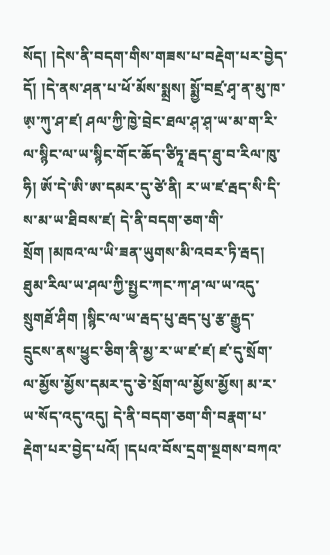སོད། །དེས་ནི་བདག་གིས་གཟས་པ་བརྡེག་པར་བྱེད་དོ། །དེ་ནས་ཤན་པ་ཕོ་མོས་སྨྲས། སྨྱོ་བཛྲ་ཤྭ་ན་མུ་ཁ་ཨ༷་ཀུ་ཤ་ཛ། ཤལ་ཀྱི་ཁྱེ་བྲེང་ཐལ་ཤ༷་ཤ༷་ཡ་མ་ག་རི་ལ་སྙིང་ལ་ཡ་སྙིང་གོང་ཆོད་ཙིཏཱ་རྦད་ཐུ་བ་རིལ་ཁུ་ཧི། ཨོ་དེ་ཨི་ཨ་དམར་དུ་ཙེ་ནི། ར་ཡ་ཛ་རྦད་སི་དི་ས་མ་ཡ་ཐིབས་ཛ། དེ་ནི་བདག་ཅག་གི་སྲོག །མཁའ་ལ་ཡི་ཟན་ཡུགས་མི་འབར་ཏི་རྦད། ཐུམ་རིལ་ཡ་ཤལ་ཀྱི་སྤྱང་ཀང་ཀ་ཤ་ལ་ཡ་འདུ་སྲུགཐོ་ཤིག །སྙིང་ལ་ཡ་རྦད་པུ་རྦད་པུ་རྩ་རྒྱུད་དྲུངས་ནས་ཕྱུང་ཅིག་ནི་མྱ་ར་ཡ་ཛ་ཛ། ཛ་དུ་སྲོག་ལ་མྱོས་མྱོས་དམར་དུ་ཅེ་སྲོག་ལ་མྱོས་མྱོས། མ་ར་ཡ་སོད་འདུ་འདུ། དེ་ནི་བདག་ཅག་གི་བརྣག་པ་རྡེག་པར་བྱེད་པའོ། །དཔའ་བོས་དྲག་སྔགས་བཀའ་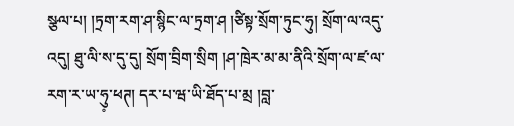སྩལ་པ། །ཏྲག་རག་ཤ་སྙིང་ལ་ཏྲག་ཤ །ཙིསྟ་སྲོག་ཏུང་ཧུ། སྲོག་ལ་འདུ་འདུ། ཐུ་ལི་ས་དུ་དུ། སྲོག་བྲིག་སྲིག །ཤ་ཁྲེར་མ་མ་ནིའི་སྲོག་ལ་ཛ་ལ་རག་ར་ཡ་ཧུ༷་ཕཊ། དར་པ་ཝ་ཡི་ཐོད་པ་མྲ །བླ་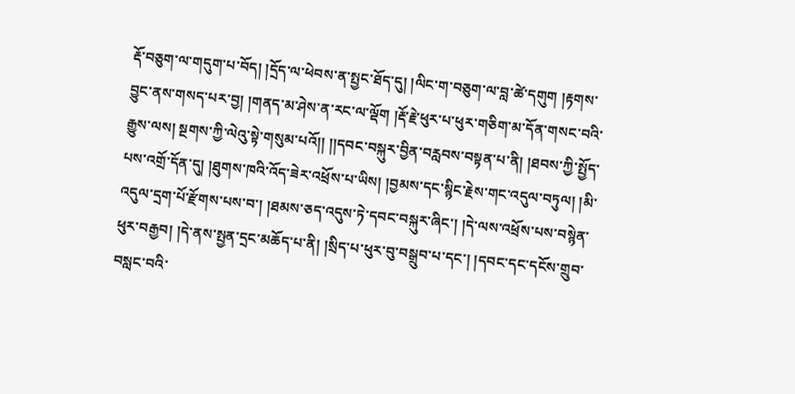རྡོ་བཅུག་ལ་གདུག་པ་བོད། །དྲོད་ལ་ཕེབས་ན་སྤྱང་ཐོད་དུ། །ལིང་ག་བཅུག་ལ་བླ་ཚེ་དགུག །རྟགས་བྱུང་ནས་གསད་པར་བྱ། །གནད་མ་ཤེས་ན་རང་ལ་ལྡོག །རྡོ་རྗེ་ཕུར་པ་ཕུར་གཅིག་མ་དོན་གསང་བའི་རྒྱུས་ལས། སྔགས་ཀྱི་ལེའུ་སྟེ་གསུམ་པའོ།། །།དབང་བསྐུར་བྱིན་བརླབས་བསྟན་པ་ནི། །ཐབས་ཀྱི་སྤྱོད་པས་འགྲོ་དོན་དུ། །ཐུགས་ཁའི་འོད་ཟེར་འཕྲོས་པ་ཡིས། །བྱམས་དང་སྙིང་རྗེས་གང་འདུལ་བཏུལ། །མི་འདུལ་དྲག་པོ་རྫོགས་པས་བ་། །ཐམས་ཅད་འདུས་ཏེ་དབང་བསྐུར་ཞིང་། །དེ་ལས་འཕྲོས་པས་བསྙེན་ཕུར་བརྒྱབ། །དེ་ནས་སྤྱན་དྲང་མཆོད་པ་ནི། །སྲིད་པ་ཕུར་བུ་བསྒྲུབ་པ་དང་། །དབང་དང་དངོས་གྲུབ་བསླང་བའི་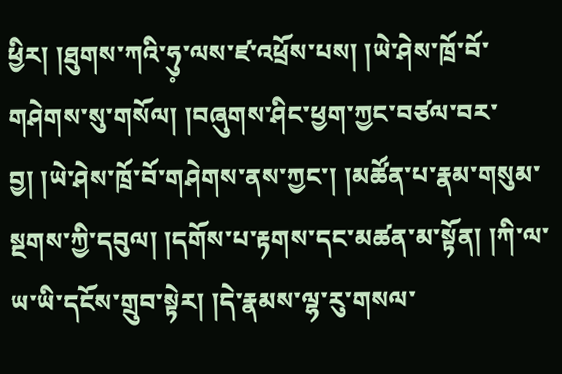ཕྱིར། །ཐུགས་ཀའི་ཧུ༷་ལས་ཛ་འཕྲོས་པས། །ཡེ་ཤེས་ཁྲོ་བོ་གཤེགས་སུ་གསོལ། །བཞུགས་ཤིང་ཕྱག་ཀྱང་བཙལ་བར་བྱ། །ཡེ་ཤེས་ཁྲོ་བོ་གཤེགས་ནས་ཀྱང་། །མཚོན་པ་རྣམ་གསུམ་སྔགས་ཀྱི་དབུལ། །དགོས་པ་རྟགས་དང་མཚན་མ་སྟོན། །ཀི་ལ་ཡ་ཡི་དངོས་གྲུབ་སྟེར། །དེ་རྣམས་ལྷ་རུ་གསལ་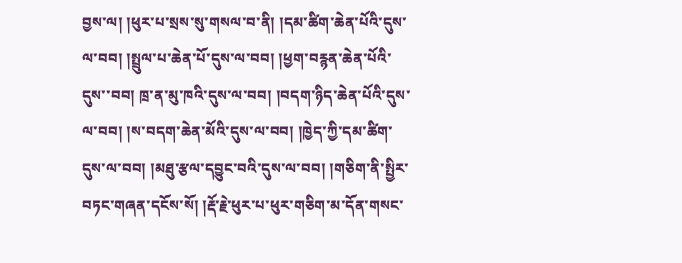བྱས་ལ། །ཕུར་པ་སྲས་སུ་གསལ་བ་ནི། །དམ་ཚིག་ཆེན་པོའི་དུས་ལ་བབ། །སྤྲུལ་པ་ཆེན་པོ་དུས་ལ་བབ། །ཕྱག་བརྙན་ཆེན་པོའི་དུས་་བབ། ཁྲ་ན་མུ་ཁའི་དུས་ལ་བབ། །བདག་ཉིད་ཆེན་པོའི་དུས་ལ་བབ། །ས་བདག་ཆེན་མོའི་དུས་ལ་བབ། །ཁྱེད་ཀྱི་དམ་ཚིག་དུས་ལ་བབ། །མཐུ་རྩལ་དབྱུང་བའི་དུས་ལ་བབ། །གཅིག་ནི་སྤྱིར་བཏང་གཞན་དངོས་སོ། །རྡོ་རྗེ་ཕུར་པ་ཕུར་གཅིག་མ་དོན་གསང་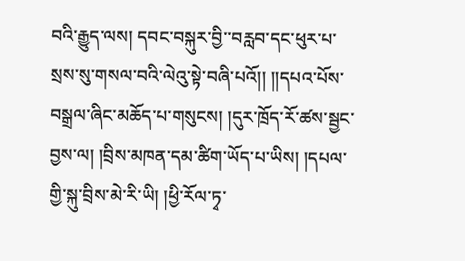བའི་རྒྱུད་ལས། དབང་བསྐུར་བྱི་་བརླབ་དང་ཕུར་པ་སྲས་སུ་གསལ་བའི་ལེའུ་སྟེ་བཞི་པའོ།། །།དཔའ་པོས་བསྒྲལ་ཞིང་མཆོད་པ་གསུངས། །དུར་ཁྲོད་རོ་ཚས་སྦྱང་བྱས་ལ། །བྲིས་མཁན་དམ་ཚིག་ཡོད་པ་ཡིས། །དཔལ་གྱི་སྐུ་བྲིས་མེ་རི་ཡི། །ཕྱི་རོལ་ཏྭ་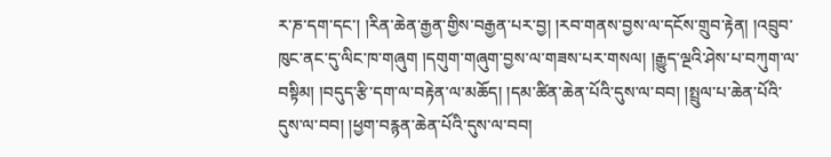ར་ཎ་དག་དང་། །རིན་ཆེན་རྒྱན་གྱིས་བརྒྱན་པར་བྱ། །རབ་གནས་བྱས་ལ་དངོས་གྲུབ་རྟེན། །འབྲུབ་ཁུང་ནང་དུ་ལིང་ཁ་གཞུག །དགུག་གཞུག་བྱས་ལ་གཟས་པར་གསལ། །རྒྱུད་ལྔའི་ཤེས་པ་བཀུག་ལ་བསྟིམ། །བདུད་རྩི་དག་ལ་བརྟེན་ལ་མཆོད། །དམ་ཚིན་ཆེན་པོའི་དུས་ལ་བབ། །སྤྲུལ་པ་ཆེན་པོའི་དུས་ལ་བབ། །ཕྱག་བརྙན་ཆེན་པོའི་དུས་ལ་བབ།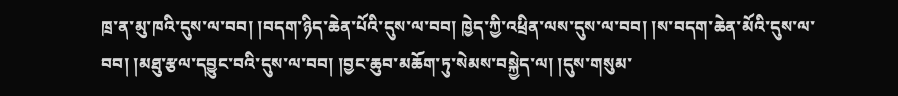ཁྲ་ན་མུ་ཁའི་དུས་ལ་བབ། །བདག་ཉིད་ཆེན་པོའི་དུས་ལ་བབ། ཁྱེད་ཀྱི་འཕྲིན་ལས་དུས་ལ་བབ། །ས་བདག་ཆེན་མོའི་དུས་ལ་བབ། །མཐུ་རྩལ་དབྱུང་བའི་དུས་ལ་བབ། །བྱང་ཆུབ་མཆོག་ཏུ་སེམས་བསྐྱེད་ལ། །དུས་གསུམ་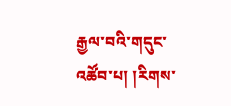རྒྱལ་བའི་གདུང་འཚོབ་པ། །རིགས་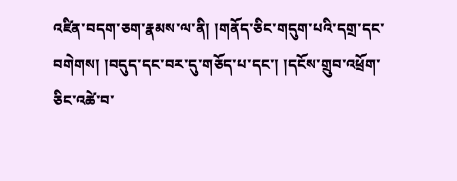འཛིན་བདག་ཅག་རྣམས་ལ་ནི། །གནོད་ཅིང་གདུག་པའི་དགྲ་དང་བགེགས། །བདུད་དང་བར་དུ་གཅོད་པ་དང་། །དངོས་གྲུབ་འཕྲོག་ཅིང་འཚེ་བ་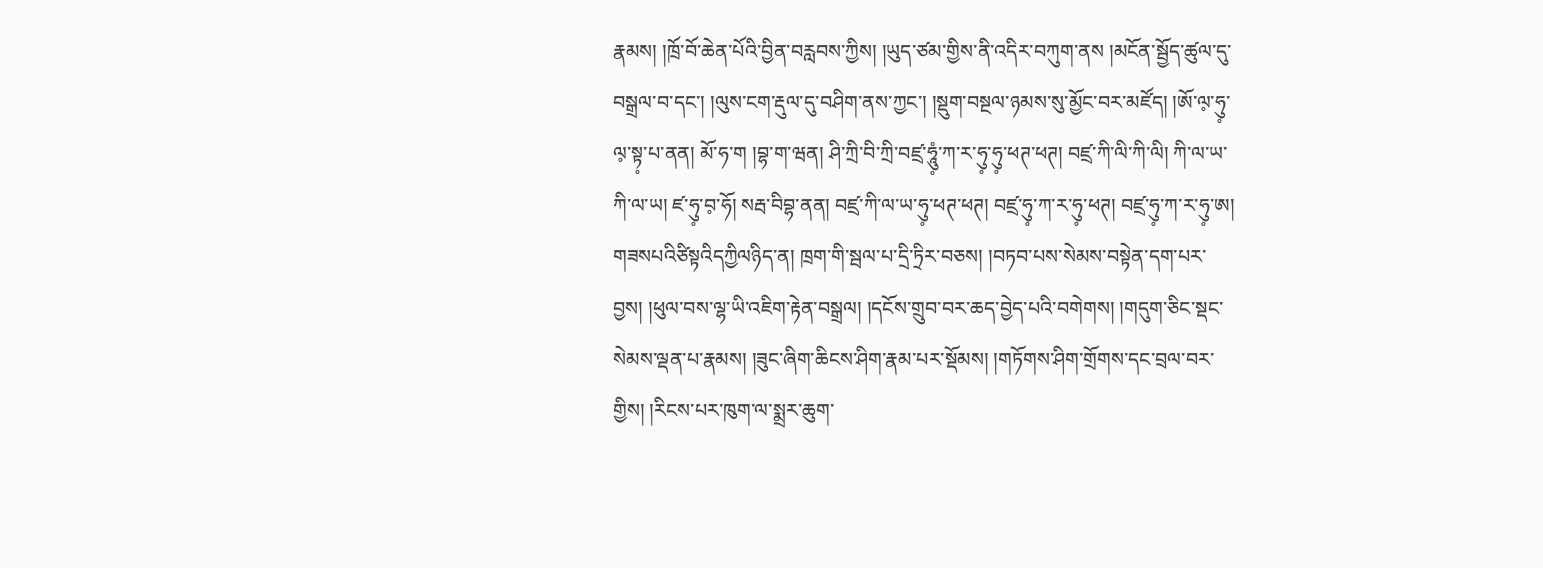རྣམས། །ཁྲོ་བོ་ཆེན་པོའི་བྱིན་བརླབས་ཀྱིས། །ཡུད་ཙམ་གྱིས་ནི་འདིར་བཀུག་ནས །མངོན་སྦྱོད་ཚུལ་དུ་བསྒྲལ་བ་དང་། །ལུས་ངག་རྡུལ་དུ་བཤིག་ནས་ཀྱང་། །སྡུག་བསྔལ་ཉམས་སུ་མྱོང་བར་མཛོད། །ཨོ་ལ༷་ཧུ༷་ལ༷་སྟ༷་པ་ནན། མོ་ཧ་ག །བྷ་ག་ཝན། ཤི་ཀྲི་བི་ཀྲི་བཛྲ་ཧཱུཾ༷་ཀ་ར་ཧུ༷་ཧུ༷་ཕཊ་ཕཊ། བཛྲ་ཀི་ལི་ཀི་ལི། ཀི་ལ་ཡ་ཀི་ལ་ཡ། ཛ་ཧུ༷་བ༷་ཧོ། སརྦ་བིབྷ་ནན། བཛྲ་ཀི་ལ་ཡ་ཧུ༷་ཕཊ་ཕཊ། བཛྲ་ཧུ༷་ཀ་ར་ཧུ༷་ཕཊ། བཛྲ་ཧུ༷་ཀ་ར་ཧུ༷་ཨ། གཟསཔའིཙིསྟའིདཀྱིལཉིད་ན། ཁྲག་གི་སྦལ་པ་དྲི་ཏྲིར་བཅས། །བཏབ་པས་སེམས་བསྟེན་དག་པར་བྱས། །ཕུལ་བས་ལྷ་ཡི་འཇིག་རྟེན་བསྒྲལ། །དངོས་གྲུབ་བར་ཆད་བྱེད་པའི་བགེགས། །གདུག་ཅིང་སྡང་སེམས་ལྡན་པ་རྣམས། །ཟུང་ཞིག་ཆིངས་ཤིག་རྣམ་པར་སྡོམས། །གཏོགས་ཤིག་གྲོགས་དང་བྲལ་བར་གྱིས། །རིངས་པར་ཁུག་ལ་སྨྲར་ཆུག་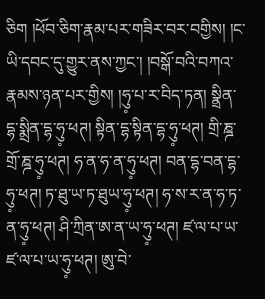ཅིག །ཕོབ་ཅིག་རྣམ་པར་གཟིར་བར་བགྱིས། །ང་ཡི་དབང་དུ་གྱུར་ནས་ཀྱང་། །བསྒོ་བའི་བཀའ་རྣམས་ཉན་པར་གྱིས། །ཧུ༷་པ་ར་བིད་ཏན། སྣྲིན་དྷ་སྨྲིན་དྷ་ཧུ༷་ཕཊ། སྟིན་དྷ་སྟིན་དྷ་ཧུ༷་ཕཊ། གྲི་ཎྜ་གྲོ་ཎྜ་ཧུ༷་ཕཊ། ཧ་ན་ཧ་ན་ཧུ༷་ཕཊ། བན་དྷ་བན་དྷ་ཧུ༷་ཕཊ། ཏ་ཐུ་ཡ་ཏ་ཐུཡ་ཧུ༷་ཕཊ། ཧ་ས་ར་ན་ཧ་ཏ་ན་ཧུ༷་ཕཊ། ཤི་ཀྲིན་ཨ་ན་ཡ་ཧུ༷་ཕཊ། ཛ་ལ་པ་ཡ་ཛ་ལ་པ་ཡ་ཧུ༷་ཕཊ། ཨུ་བེ་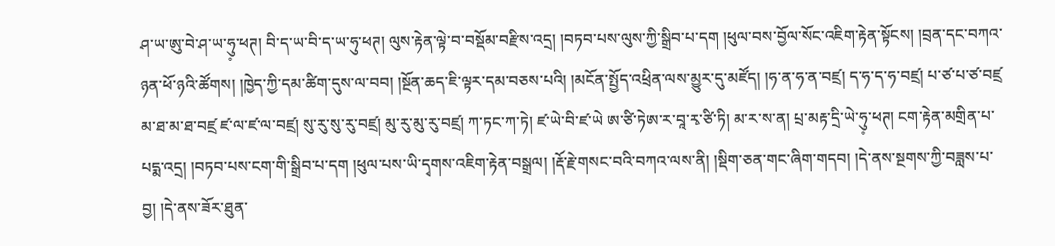ཤ་ཡ་ཨུ་བེ་ཤ་ཡ་ཧུ༷་ཕཊ། བི་ད་ཡ་བི་ད་ཡ་ཧུ་ཕཊ། ལུས་རྟེན་ལྟེ་བ་བསྡོམ་བརྫིས་འདྲ། །བཏབ་པས་ལུས་ཀྱི་སྒྲིབ་པ་དག །ཕུལ་བས་བྱོལ་སོང་འཇིག་རྟེན་སྟོངས། །བྲན་དང་བཀའ་ཉན་ཕོ་ཉའི་ཚོགས། །ཁྱེད་ཀྱི་དམ་ཚིག་དུས་ལ་བབ། །སྔོན་ཆད་ཇི་ལྟར་དམ་བཅས་པའི། །མངོན་སྤྱོད་འཕྲིན་ལས་མྱུར་དུ་མཛོད། །ཧ་ན་ཧ་ན་བཛྲ། ད་ཧ་ད་ཧ་བཛྲ། པ་ཙ་པ་ཙ་བཛྲ མ་ཐ་མ་ཐ་བཛྲ ཛ་ལ་ཛ་ལ་བཛྲ། སུ་རུ་སུ་རུ་བཛྲ། མུ་རུ་མུ་རུ་བཛྲ། ཀ་ཏང་ཀ་ཏེ། ཛ་ཡེ་བི་ཛ་ཡེ ཨ་ཙི་ཏེཨ་ར་བཱ་རྭ་ཙི་ཏི། མ་ར་ས་ན། པྲ་མརྟ་དྲི་ཡེ་ཧུ༷་ཕཊ། ངག་རྟེན་མགྲིན་པ་པདྨ་འདྲ། །བཏབ་པས་ངག་གི་སྒྲིབ་པ་དག །ཕུལ་པས་ཡི་དྭགས་འཇིག་རྟེན་བསྒྲལ། །རྡོ་རྗེ་གསང་བའི་བཀའ་ལས་ནི། །སྡིག་ཅན་གང་ཞིག་གདབ། །དེ་ནས་སྔགས་ཀྱི་བཟླས་པ་བྱ། །དེ་ནས་ཟོར་ཐུན་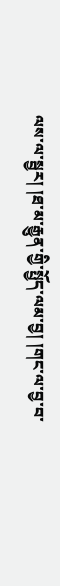ལས་ལ་སྦྱར། །ཐ་མ་རྒྱུན་གྱི་སྤྱོད་ལམ་བྱ། །གང་ལ་བྱ་བ་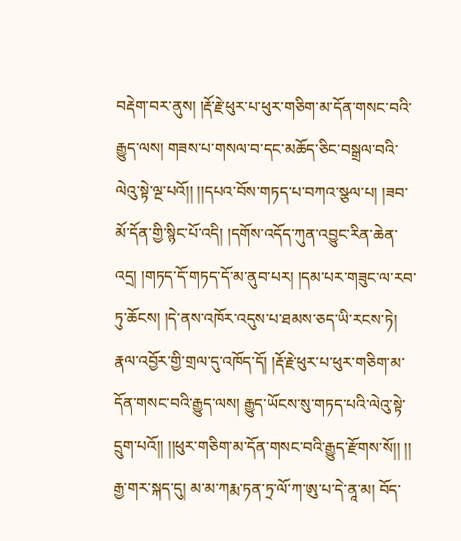བརྡེག་བར་ནུས། །རྡོ་རྗེ་ཕུར་པ་ཕུར་གཅིག་མ་དོན་གསང་བའི་རྒྱུད་ལས། གཟས་པ་གསལ་བ་དང་མཆོད་ཅིང་བསྒྲལ་བའི་ལེའུ་སྟེ་ལྔ་པའོ།། །།དཔའ་བོས་གཏད་པ་བཀའ་སྩལ་པ། །ཟབ་མོ་དོན་གྱི་སྙིང་པོ་འདི། །དགོས་འདོད་ཀུན་འབྱུང་རིན་ཆེན་འདྲ། །གཏད་དོ་གཏད་དོ་མ་ནུབ་པར། །དམ་པར་གཟུང་ལ་རབ་ཏུ་ཆོངས། །དེ་ནས་འཁོར་འདུས་པ་ཐམས་ཅད་ཡི་རངས་ཏེ། རྣལ་འབྱོར་གྱི་གྲལ་དུ་འཁོད་དོ། །རྡོ་རྗེ་ཕུར་པ་ཕུར་གཅིག་མ་དོན་གསང་བའི་རྒྱུད་ལས། རྒྱུད་ཡོངས་སུ་གཏད་པའི་ལེའུ་སྟེ་དྲུག་པའོ།། །།ཕུར་གཅིག་མ་དོན་གསང་བའི་རྒྱུད་རྫོགས་སོ།། །། རྒྱ་གར་སྐད་དུ། མ་མ་ཀརྨ་ཏན་ཏྲ་ལོ་ཀ་ཨུ་པ་དེ་ནཱ་མ། བོད་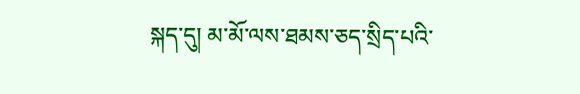སྐད་དུ། མ་མོ་ལས་ཐམས་ཅད་སྲིད་པའི་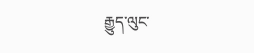རྒྱུད་ལུང་